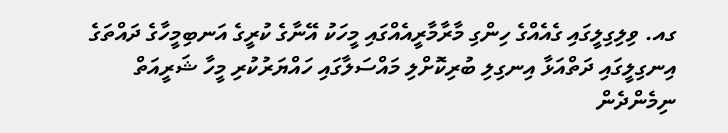ގއ. ވިލިގިލީގައި ގެއެއްގެ ހިންގި މާރާމާރީއެއްގައި މީހަކު އޭނާގެ ކުރީގެ އަނބިމީހާގެ ދައްތަގެ އިނގިލީގައި ދަތްއަޅާ އިނގިލި ބުރިކޮށްލި މައްސަލާގައި ހައްޔަރުކުރި މީހާ ޝަރީއަތް ނިމެންދެން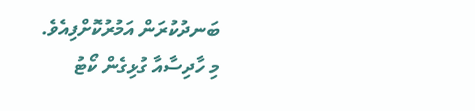ބަނދުކުރަން އަމުރުކޮށްފިއެވެ.
މި ހާދިސާއާ ގުޅިގެން ކޯޓު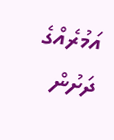އަމުރެއްގެ ދަށުން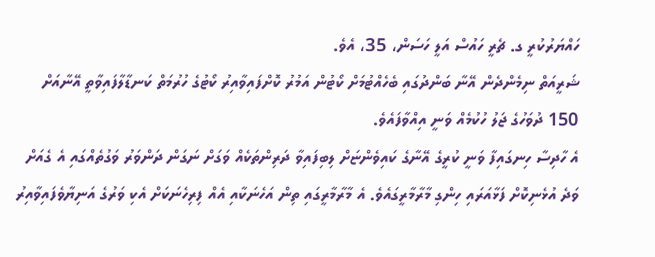ހައްޔަރުކުރީ ގ. ޗެރީ ހައުސް އަލީ ހަސަން، 35، އެވެ.
ޝަރީއަތް ނިމެންދެން އޭނާ ބަންދުގައި ބެހެއްޓުމަށް ކޯޓުން އަމުރު ކޮށްފައިވާއިރު ކޯޓުގެ ހުރުމަތް ކަނޑާލާފައިވާތީ އޭނާއަށް 150 ދުވަހުގެ ޖަލު ހުކުމެއް ވަނީ އިއްވާފައެވެ.
އެ ހާދިސާ ހިނގައިފާ ވަނީ ކުރީގެ އޭނާގެ ކައިވެންޏަށް ލިބިފައިވާ ދަރިންތަކެއް ވަގަށް ނަގަން ދަންވަރު ވަގުތެއްގައި އެ ގެއަށް ވަދެ އުޅެނިކޮށް ފަޅާއަރައި ހިންގި މާރާމާރީގައެވެ. އެ މާރާމާރީގައި ތިން އަހެނަކާއި އެއް ފިރިހެނަކަށް އެކި ވަރުގެ އަނިޔާވެފައިވާއިރު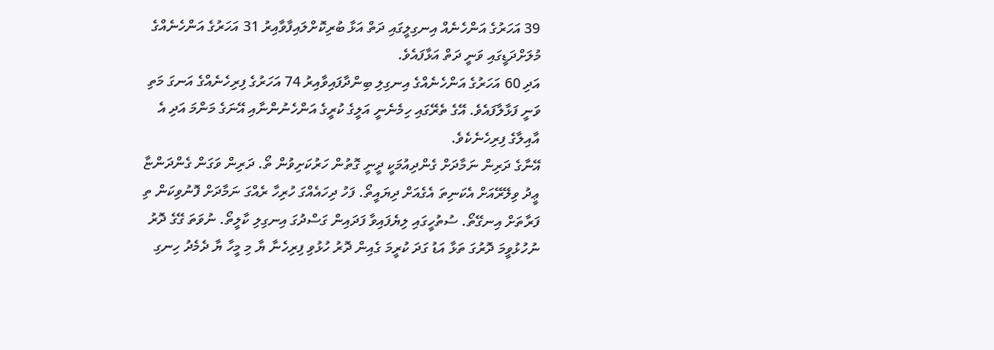39 އަހަރުގެ އަންހެނެއް އިނގިލީގައި ދަތް އަޅާ ބުރިކޮށްލައިފާވާއިރު 31 އަހަރުގެ އަންހެނެއްގެ މުލަށްދަޑީގައި ވަނީ ދަތް އަޅާފައެވެ.
އަދި 60 އަހަރުގެ އަންހެނެއްގެ އިނގިލި ބިންދާފައިވާއިރު 74 އަހަރުގެ ފިރިހެނެއްގެ އަނގަ މަތި ވަނީ ފަޅާލާފައެވެ. އޭގެ ތެރޭގައި ހިމެނެނީ އަލީގެ ކުރީގެ އަންހެނުންނާއި އޭނަގެ މަންމަ އަދި އެ އާއިލާގެ ފިރިހެނެކެވެ.
އޭނާގެ ދަރިން ނަމާދަށް ގެންދިއުމަކީ ދީނީ ގޮތުން ހަރުކަށިވުން ތޯ. ދަރިން ވަގަން ގެންދަންޏާ ޢީދު ވިލޭރޭއަށް އެކަނިތަ އެގެއަށް ދިޔައީތޯ. ފަހު ދިހައެއްގަ ހުރިހާ ރެއްގަ ނަމާދަށް ފޮނުވިކަން ތި ފަރާތަށް އިނގޭތޯ. ސުތުހީގައި ލިޔެފައިވާ ފަދައިން ގަސްދުގަ އިނގިލި ކާލީތޯ. ނުވަތަ ގޭގެ ދޮރު ނުހުޅުވީމަ ދޮރުގަ ތަޅާ އަޑު ގަދަ ކުރީމަ ގެއިން ދޮރު ހުޅުވި ފިރިހެނާ ޔާ މި މީހާ ޔާ ދެމެދު ހިނގި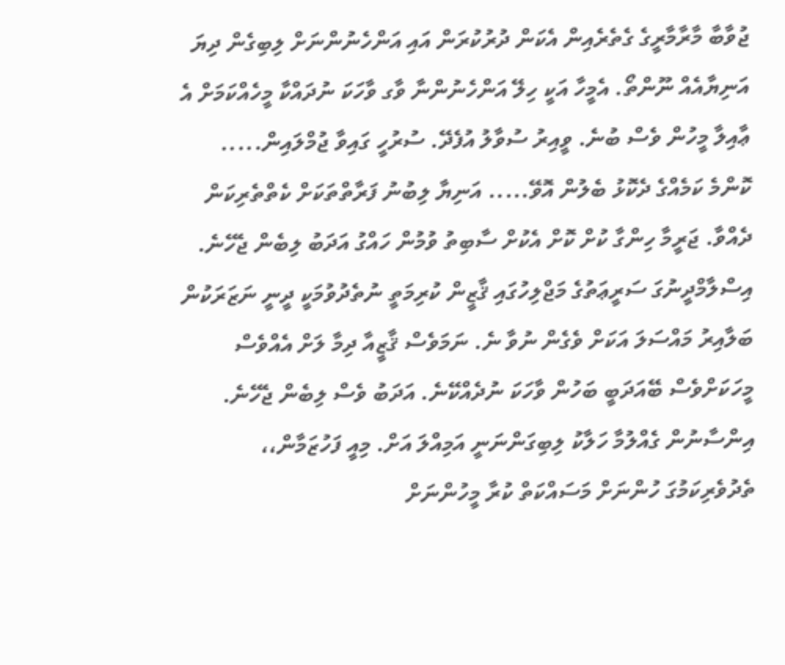ޖުވާބާ މާރާމާރީގެ ގެތެރެއިން އެކަން ދުރުކުރަން އައި އަންހެނުންނަށް ލިބިގެން ދިޔަ އަނިޔާއެއް ނޫންތޯ. އެމީހާ އަކީ ހިލޭ އަންހެނުންނާ ވާގ ވާހަކަ ނުދައްކާ މީހެއްކަމަށް އެ ޢާއިލާ މީހުން ވެސް ބުނެ. ވީއިރު ސުވާލު އުފެދޭ. ސުރުހީ ގައިވާ ޖުމްލައިން..... ކޮންމެ ކަމެއްގެ ދެކޮޅު ބެލުން އޮވޭ..... އަނިޔާ ލިބުނު ފަރާތްތަކަށް ކެތްތެރިކަން ދެއްވާ. ޖަރީމާ ހިންގާ ކުށް ކޮށް އެކުށް ސާބިތު ވުމުން ހައްގު އަދަބު ލިބެން ޖެހޭނެ. އިސްލާމްދީނުގަ ސަރީޢަތުގެ މަޖްލިހުގައި ޤާޒީން ކުރިމަތީ ނުތެދުވުމަކީ ދީނީ ނަޒަރަކުން ބަލާއިރު މައްސަލަ އަކަށް ވެގެން ނުވާ ނެ. ނަމަވެސް ޤާޒީއާ ދިމާ ލަށް އެއްވެސް މީހަކަށްވެސް ބޭއަދަބީ ބަހުން ވާހަކަ ނުދެއްކޭނެ. އަދަބު ވެސް ލިބެން ޖެހޭނެ. އިންސާނުން ގެއްލުމާ ހަލާކު ލިބިގަންނަނީ އަމިއްލަ އަށް. މިއީ ފަހުޒަމާން،، ތެދުވެރިކަމުގަ ހުންނަށް މަސައްކަތް ކުރާ މީހުންނަށް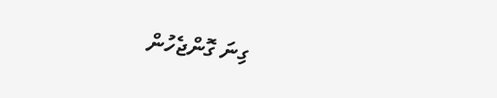ގިނަ ގޮންޖެހުން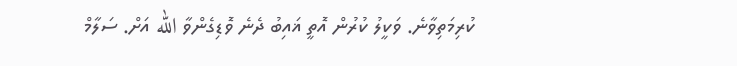ކުރިމަތިވާނެ. ވަކީލު ކުރުން އޮތީ ޣައިބު ދެނެ ވޮޑިގެންވާ الله އަށް. ސަލާމް